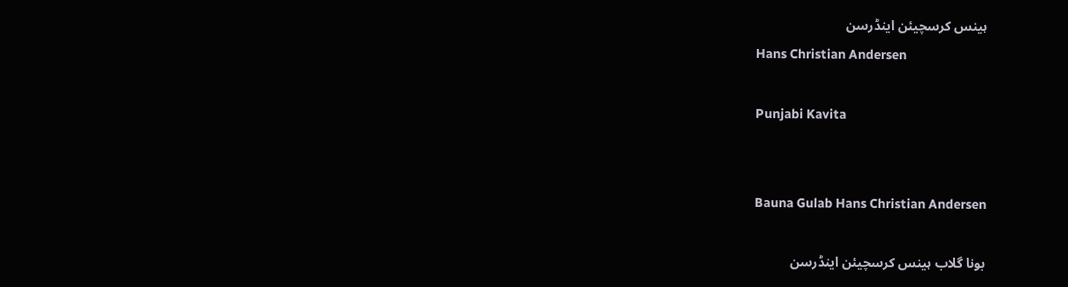ہینس کرسچیئن اینڈرسن
Hans Christian Andersen

Punjabi Kavita


Bauna Gulab Hans Christian Andersen

بونا گلاب ہینس کرسچیئن اینڈرسن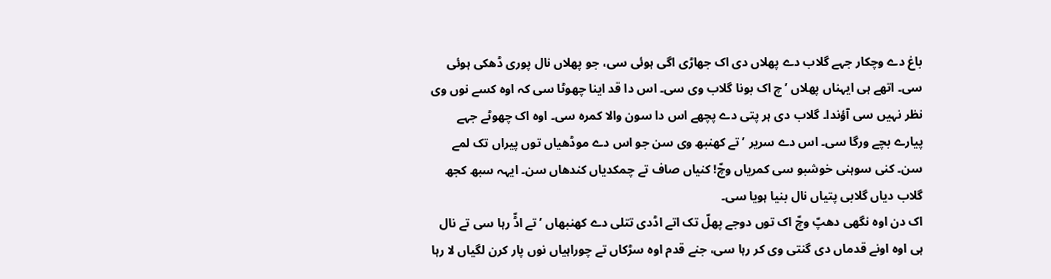باغ دے وچکار جہے گلاب دے پھلاں دی اک جھاڑی اگی ہوئی سی، جو پھلاں نال پوری ڈھکی ہوئی سی۔ اتھے ہی ایہناں پھلاں ’چ اک بونا گلاب وی سی۔ اس دا قد اینا چھوٹا سی کہ اوہ کسے نوں وی نظر نہیں سی آؤندا۔ گلاب دی ہر پتی دے پچھے اس دا سون والا کمرہ سی۔ اوہ اک چھوٹے جہے پیارے بچے ورگا سی۔ اس دے سریر ’تے کھنبھ وی سن جو اس دے موڈھیاں توں پیراں تک لمے سن۔ کنی سوہنی خوشبو سی کمریاں وچّ! کنیاں صاف تے چمکدیاں کندھاں سن۔ ایہہ سبھ کجھ گلاب دیاں گلابی پتیاں نال بنیا ہویا سی۔
اک دن اوہ نگھی دھپّ وچّ اک توں دوجے پھلّ تک اتے اڈدی تتلی دے کھنبھاں ’تے اڈّ رہا سی تے نال ہی اوہ اونے قدماں دی گنتی وی کر رہا سی، جنے قدم اوہ سڑکاں تے چوراہیاں نوں پار کرن لگیاں لا رہا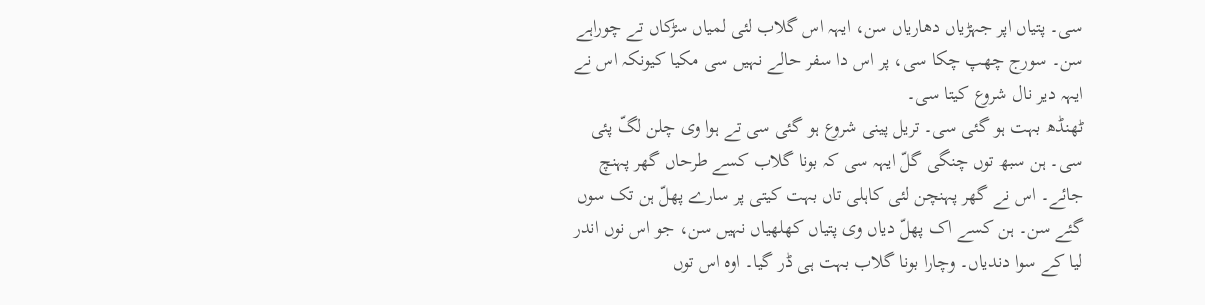سی۔ پتیاں اپر جہڑیاں دھاریاں سن، ایہہ اس گلاب لئی لمیاں سڑکاں تے چوراہے سن۔ سورج چھپ چکا سی، پر اس دا سفر حالے نہیں سی مکیا کیونکہ اس نے ایہہ دیر نال شروع کیتا سی۔
ٹھنڈھ بہت ہو گئی سی۔ تریل پینی شروع ہو گئی سی تے ہوا وی چلن لگّ پئی سی۔ ہن سبھ توں چنگی گلّ ایہہ سی کہ بونا گلاب کسے طرحاں گھر پہنچ جائے۔ اس نے گھر پہنچن لئی کاہلی تاں بہت کیتی پر سارے پھلّ ہن تک سوں گئے سن۔ ہن کسے اک پھلّ دیاں وی پتیاں کھلھیاں نہیں سن، جو اس نوں اندر لیا کے سوا دندیاں۔ وچارا بونا گلاب بہت ہی ڈر گیا۔ اوہ اس توں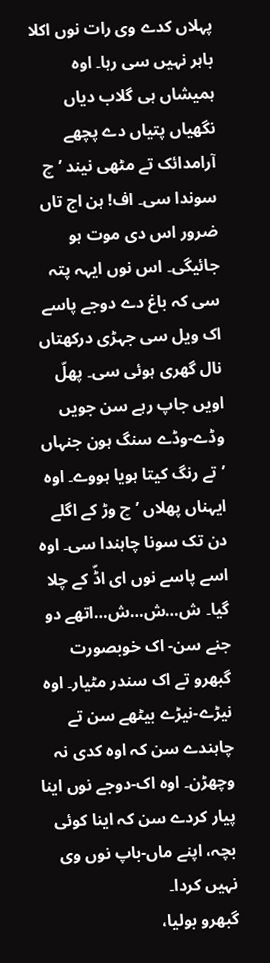پہلاں کدے وی رات نوں اکلا باہر نہیں سی رہا۔ اوہ ہمیشاں ہی گلاب دیاں نگھیاں پتیاں دے پچھے آرامدائک تے مٹھی نیند ’چ سوندا سی۔ اف! ہن اج تاں ضرور اس دی موت ہو جائیگی۔ اس نوں ایہہ پتہ سی کہ باغ دے دوجے پاسے اک ویل سی جہڑی درکھتاں نال گھری ہوئی سی۔ پھلّ اویں جاپ رہے سن جویں وڈے-وڈے سنگ ہون جنہاں ’تے رنگ کیتا ہویا ہووے۔ اوہ ایہناں پھلاں ’چ وڑ کے اگلے دن تک سونا چاہندا سی۔ اوہ اسے پاسے نوں ای اڈّ کے چلا گیا۔ ش…ش…ش…اتھے دو جنے سن- اک خوبصورت گبھرو تے اک سندر مٹیار۔ اوہ نیڑے-نیڑے بیٹھے سن تے چاہندے سن کہ اوہ کدی نہ وچھڑن۔ اوہ اک-دوجے نوں اینا پیار کردے سن کہ اینا کوئی بچہ، اپنے ماں-باپ نوں وی نہیں کردا۔
گبھرو بولیا،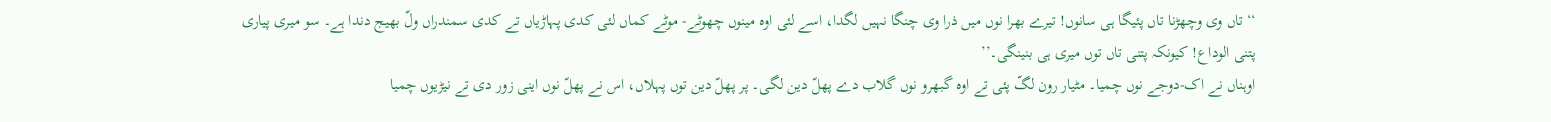‘‘تاں وی وچھڑنا تاں پئیگا ہی سانوں! تیرے بھرا نوں میں ذرا وی چنگا نہیں لگدا، اسے لئی اوہ مینوں چھوٹے- موٹے کماں لئی کدی پہاڑیاں تے کدی سمندراں ولّ بھیج دندا ہے۔ سو میری پیاری پتنی الوداع! کیونکہ پتنی تاں توں میری ہی بنینگی۔’’
اوہناں نے اک-دوجے نوں چمیا۔ مٹیار رون لگّ پئی تے اوہ گبھرو نوں گلاب دے پھلّ دین لگی۔ پر پھلّ دین توں پہلاں، اس نے پھلّ نوں اینی زور دی تے نیڑیوں چمیا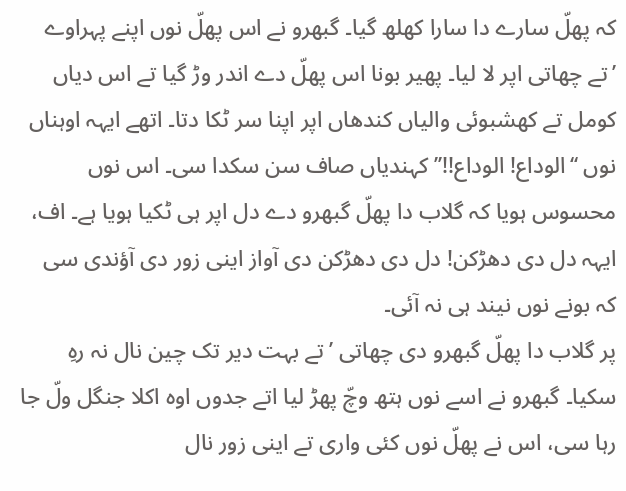کہ پھلّ سارے دا سارا کھلھ گیا۔ گبھرو نے اس پھلّ نوں اپنے پہراوے ’تے چھاتی اپر لا لیا۔ پھیر بونا اس پھلّ دے اندر وڑ گیا تے اس دیاں کومل تے کھشبوئی والیاں کندھاں اپر اپنا سر ٹکا دتا۔ اتھے ایہہ اوہناں نوں ‘‘الوداع! الوداع!!’’ کہندیاں صاف سن سکدا سی۔ اس نوں محسوس ہویا کہ گلاب دا پھلّ گبھرو دے دل اپر ہی ٹکیا ہویا ہے۔ اف، ایہہ دل دی دھڑکن! دل دی دھڑکن دی آواز اینی زور دی آؤندی سی کہ بونے نوں نیند ہی نہ آئی۔
پر گلاب دا پھلّ گبھرو دی چھاتی ’تے بہت دیر تک چین نال نہ رہِ سکیا۔ گبھرو نے اسے نوں ہتھ وچّ پھڑ لیا اتے جدوں اوہ اکلا جنگل ولّ جا رہا سی، اس نے پھلّ نوں کئی واری تے اینی زور نال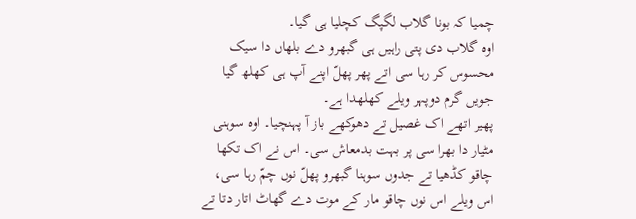چمیا کہ بونا گلاب لگپگ کچلیا ہی گیا۔
اوہ گلاب دی پتی راہیں ہی گبھرو دے بلھاں دا سیک محسوس کر رہا سی اتے پھر پھلّ اپنے آپ ہی کھلھ گیا جویں گرم دوپہر ویلے کھلھدا ہے۔
پھیر اتھے اک غصیل تے دھوکھے باز آ پہنچیا۔ اوہ سوہنی مٹیار دا بھرا سی پر بہت بدمعاش سی۔ اس نے اک تکھا چاقو کڈھیا تے جدوں سوہنا گبھرو پھلّ نوں چمّ رہا سی، اس ویلے اس نوں چاقو مار کے موت دے گھاٹ اتار دتا تے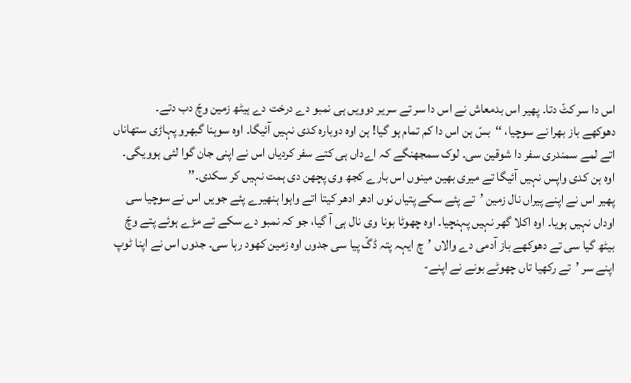اس دا سر کٹّ دتا۔ پھیر اس بدمعاش نے اس دا سر تے سریر دوویں ہی نمبو دے درخت دے ہیٹھ زمین وچّ دب دتے۔
دھوکھے باز بھرا نے سوچیا، ‘‘بسّ ہن اس دا کم تمام ہو گیا! ہن اوہ دوبارہ کدی نہیں آئیگا۔ اوہ سوہنا گبھرو پہاڑی ستھاناں اتے لمے سمندری سفر دا شوقین سی۔ لوک سمجھنگے کہ اےداں ہی کتے سفر کردیاں اس نے اپنی جان گوا لئی ہوویگی۔ اوہ ہن کدی واپس نہیں آئیگا تے میری بھین مینوں اس بارے کجھ وی پچھن دی ہمت نہیں کر سکدی۔’’
پھیر اس نے اپنے پیراں نال زمین ’تے پئے سکے پتیاں نوں ادھر ادھر کیتا اتے واہوا ہنھیرے پئے جویں اس نے سوچیا سی اوداں نہیں ہویا۔ اوہ اکلا گھر نہیں پہنچیا۔ اوہ چھوٹا بونا وی نال ہی آ گیا، جو کہ نمبو دے سکے تے مڑے ہوئے پتے وچّ بیٹھ گیا سی تے دھوکھے باز آدمی دے والاں ’چ ایہہ پتہ ڈگّ پیا سی جدوں اوہ زمین کھود رہا سی۔ جدوں اس نے اپنا ٹوپ اپنے سر ’تے رکھیا تاں چھوٹے بونے نے اپنے-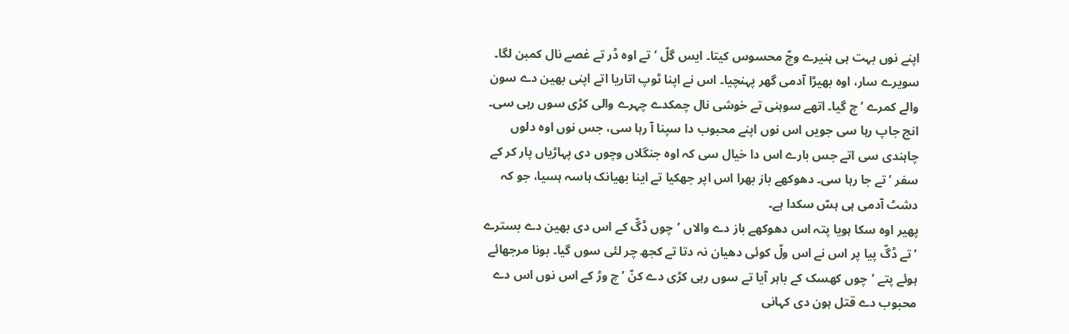اپنے نوں بہت ہی ہنیرے وچّ محسوس کیتا۔ ایس گلّ ’تے اوہ ڈر تے غصے نال کمبن لگا۔
سویرے سار، اوہ بھیڑا آدمی گھر پہنچیا۔ اس نے اپنا ٹوپ اتاریا اتے اپنی بھین دے سون والے کمرے ’چ گیا۔ اتھے سوہنی تے خوشی نال چمکدے چہرے والی کڑی سوں رہی سی۔ انج جاپ رہا سی جویں اس نوں اپنے محبوب دا سپنا آ رہا سی، جس نوں اوہ دلوں چاہندی سی اتے جس بارے اس دا خیال سی کہ اوہ جنگلاں وچوں دی پہاڑیاں پار کر کے سفر ’تے جا رہا سی۔ دھوکھے باز بھرا اس اپر جھکیا تے اینا بھیانک ہاسہ ہسیا، جو کہ دشٹ آدمی ہی ہسّ سکدا ہے۔
پھیر اوہ سکا ہویا پتہ اس دھوکھے باز دے والاں ’چوں ڈگّ کے اس دی بھین دے بسترے ’تے ڈگّ پیا پر اس نے اس ولّ کوئی دھیان نہ دتا تے کجھ چر لئی سوں گیا۔ بونا مرجھائے ہوئے پتے ’چوں کھسک کے باہر آیا تے سوں رہی کڑی دے کنّ ’چ وڑ کے اس نوں اس دے محبوب دے قتل ہون دی کہانی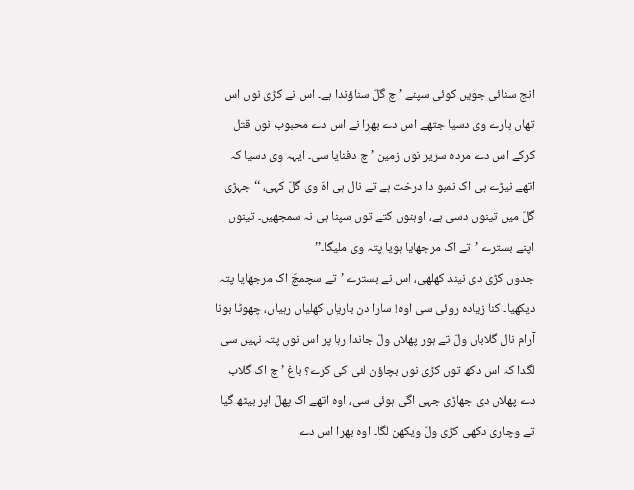انج سنائی جویں کوئی سپنے ’چ گلّ سناؤندا ہے۔ اس نے کڑی نوں اس تھاں بارے وی دسیا جتھے اس دے بھرا نے اس دے محبوب نوں قتل کرکے اس دے مردہ سریر نوں زمین ’چ دفنایا سی۔ ایہہ وی دسیا کہ اتھے نیڑے ہی اک نمبو دا درخت ہے تے نال ہی اہّ وی گلّ کہی، ‘‘جہڑی گلّ میں تینوں دسی ہے، اوہنوں کتے توں سپنا ہی نہ سمجھیں۔ تینوں اپنے بسترے ’تے اک مرجھایا ہویا پتہ وی ملیگا۔’’
جدوں کڑی دی نیند کھلھی، اس نے بسترے ’تے سچمچّ اک مرجھایا پتہ دیکھیا۔ کنا زیادہ روئی سی اوہ! سارا دن باریاں کھلیاں رہیاں، چھوٹا بونا آرام نال گلاباں ولّ تے ہور پھلاں ولّ جاندا رہا پر اس نوں پتہ نہیں سی لگدا کہ اس دکھ توں کڑی نوں بچاؤن لئی کی کرے؟ باغ ’چ اک گلاب دے پھلاں دی جھاڑی جہی اگی ہوئی سی، اوہ اتھے اک پھلّ اپر بیٹھ گیا تے وچاری دکھی کڑی ولّ ویکھن لگا۔ اوہ بھرا اس دے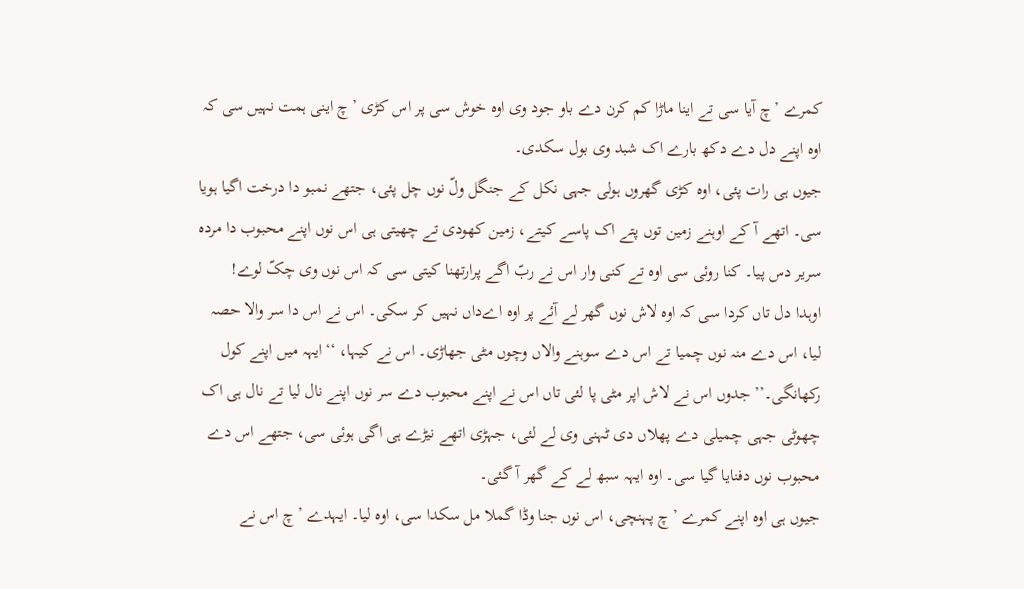کمرے ’چ آیا سی تے اینا ماڑا کم کرن دے باو جود وی اوہ خوش سی پر اس کڑی ’چ اینی ہمت نہیں سی کہ اوہ اپنے دل دے دکھ بارے اک شبد وی بول سکدی۔
جیوں ہی رات پئی، اوہ کڑی گھروں ہولی جہی نکل کے جنگل ولّ نوں چل پئی، جتھے نمبو دا درخت اگیا ہویا سی۔ اتھے آ کے اوہنے زمین توں پتے اک پاسے کیتے، زمین کھودی تے چھیتی ہی اس نوں اپنے محبوب دا مردہ سریر دس پیا۔ کنا روئی سی اوہ تے کنی وار اس نے ربّ اگے پرارتھنا کیتی سی کہ اس نوں وی چکّ لوے!
اوہدا دل تاں کردا سی کہ اوہ لاش نوں گھر لے آئے پر اوہ اےداں نہیں کر سکی۔ اس نے اس دا سر والا حصہ لیا، اس دے منہ نوں چمیا تے اس دے سوہنے والاں وچوں مٹی جھاڑی۔ اس نے کیہا، ‘‘ایہہ میں اپنے کول رکھانگی۔’’ جدوں اس نے لاش اپر مٹی پا لئی تاں اس نے اپنے محبوب دے سر نوں اپنے نال لیا تے نال ہی اک چھوٹی جہی چمیلی دے پھلاں دی ٹہنی وی لے لئی، جہڑی اتھے نیڑے ہی اگی ہوئی سی، جتھے اس دے محبوب نوں دفنایا گیا سی۔ اوہ ایہہ سبھ لے کے گھر آ گئی۔
جیوں ہی اوہ اپنے کمرے ’چ پہنچی، اس نوں جنا وڈا گملا مل سکدا سی، اوہ لیا۔ ایہدے ’چ اس نے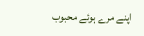اپنے مرے ہوئے محبوب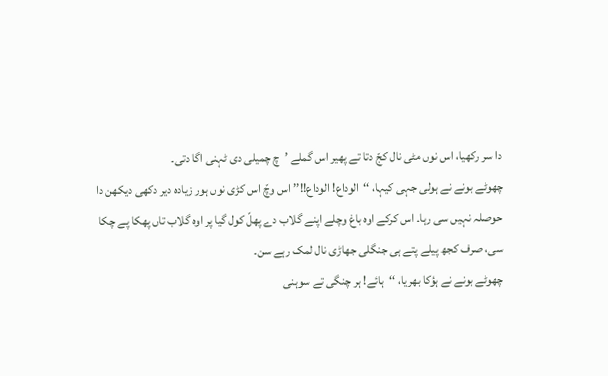دا سر رکھیا، اس نوں مٹی نال کجّ دتا تے پھیر اس گملے ’چ چمیلی دی ٹہنی اگا دتی۔
چھوٹے بونے نے ہولی جہی کیہا، ‘‘الوداع! الوداع!!’’ اس وچّ اس کڑی نوں ہور زیادہ دیر دکھی دیکھن دا حوصلہ نہیں سی رہا۔ اس کرکے اوہ باغ وچلے اپنے گلاب دے پھلّ کول گیا پر اوہ گلاب تاں پھکا پے چکا سی، صرف کجھ پیلے پتے ہی جنگلی جھاڑی نال لمک رہے سن۔
چھوٹے بونے نے ہؤکا بھریا، ‘‘ہائے! ہر چنگی تے سوہنی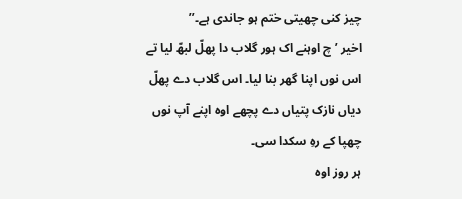چیز کنی چھیتی ختم ہو جاندی ہے۔’’
اخیر ’چ اوہنے اک ہور گلاب دا پھلّ لبھّ لیا تے اس نوں اپنا گھر بنا لیا۔ اس گلاب دے پھلّ دیاں نازک پتیاں دے پچھے اوہ اپنے آپ نوں چھپا کے رہِ سکدا سی۔
ہر روز اوہ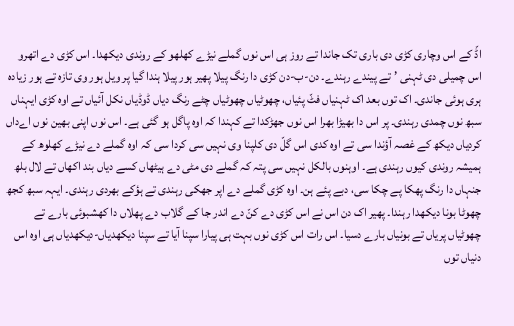اڈّ کے اس وچاری کڑی دی باری تک جاندا تے روز ہی اس نوں گملے نیڑے کھلھو کے روندی دیکھدا۔ اس کڑی دے اتھرو اس چمیلی دی ٹہنی ’تے پیندے رہندے۔ دن-ب-دن کڑی دا رنگ پیلا پھیر ہور پیلا ہندا گیا پر ویل ہور وی تازہ تے ہور زیادہ ہری ہوئی جاندی۔ اک توں بعد اک ٹہنیاں فٹّ پئیاں، چھوٹیاں چھوٹیاں چٹے رنگ دیاں ڈوڈیاں نکل آئیاں تے اوہ کڑی ایہناں سبھ نوں چمدی رہندی۔ پر اس دا بھیڑا بھرا اس نوں جھڑکدا تے کہندا کہ اوہ پاگل ہو گئی ہے۔ اس نوں اپنی بھین نوں اےداں کردیاں دیکھ کے غصہ آؤندا سی تے اوہ کدی اس گلّ دی کلپنا وی نہیں سی کردا سی کہ اوہ گملے دے نیڑے کھلوھ کے ہمیشہ روندی کیوں رہندی ہے۔ اوہنوں بالکل نہیں سی پتہ کہ گملے دی مٹی دے ہیٹھاں کسے دیاں بند اکھاں تے لال بلھ جنہاں دا رنگ پھکا پے چکا سی، دبے پئے ہن۔ اوہ کڑی گملے دے اپر جھکی رہندی تے ہؤکے بھردی رہندی۔ ایہہ سبھ کجھ چھوٹا بونا دیکھدا رہندا۔ پھیر اک دن اس نے اس کڑی دے کنّ دے اندر جا کے گلاب دے پھلاں دا کھشبوئی بارے تے چھوٹیاں پریاں تے بونیاں بارے دسیا۔ اس رات اس کڑی نوں بہت ہی پیارا سپنا آیا تے سپنا دیکھدیاں-دیکھدیاں ہی اوہ اس دنیاں توں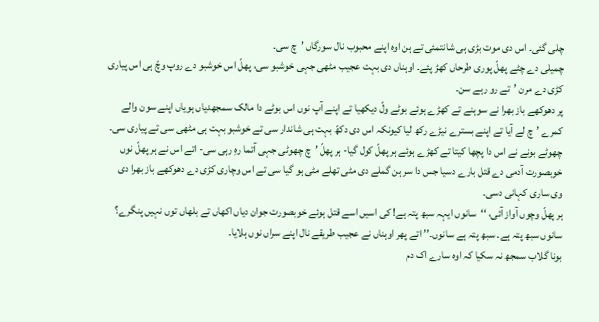چلی گئی۔ اس دی موت بڑی ہی شانتمئی تے ہن اوہ اپنے محبوب نال سورگاں ’چ سی۔
چمیلی دے چٹے پھلّ پوری طرحاں کھڑ پئے۔ اوہناں دی بہت عجیب مٹھی جہی خوشبو سی، پھلّ اس خوشبو دے روپ وچّ ہی اس پیاری کڑی دے مرن ’تے رو رہے سن۔
پر دھوکھے باز بھرا نے سوہنے تے کھڑے ہوئے بوٹے ولّ دیکھیا تے اپنے آپ نوں اس بوٹے دا مالک سمجھدیاں ہویاں اپنے سون والے کمرے ’چ لے آیا تے اپنے بسترے نیڑے رکھ لیا کیونکہ اس دی دکھّ بہت ہی شاندار سی تے خوشبو بہت ہی مٹھی سی تے پیاری سی۔ چھوٹے بونے نے اس دا پچھا کیتا تے کھڑے ہوئے ہر پھلّ کول گیا- ہر پھلّ ’چ چھوٹی جہی آتما رہِ رہی سی- اتے اس نے ہر پھلّ نوں خوبصورت آدمی دے قتل بارے دسیا جس دا سر ہن گملے دی مٹی تھلے مٹی ہو گیا سی تے اس وچاری کڑی دے دھوکھے باز بھرا دی وی ساری کہانی دسی۔
ہر پھلّ وچوں آواز آئی، ‘‘سانوں ایہہ سبھ پتہ ہے! کی اسیں اسے قتل ہوئے خوبصورت جوان دیاں اکھاں تے بلھاں توں نہیں پنگرے؟ سانوں سبھ پتہ ہے۔ سبھ پتہ ہے سانوں۔’’ اتے پھر اوہناں نے عجیب طریقے نال اپنے سراں نوں ہلایا۔
بونا گلاب سمجھ نہ سکیا کہ اوہ سارے اک دم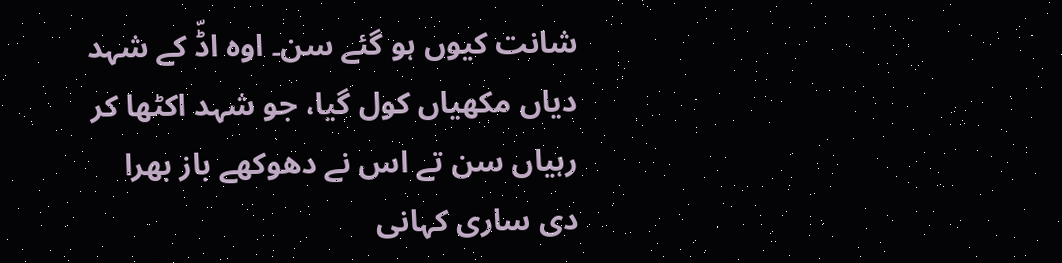شانت کیوں ہو گئے سن۔ اوہ اڈّ کے شہد دیاں مکھیاں کول گیا، جو شہد اکٹھا کر رہیاں سن تے اس نے دھوکھے باز بھرا دی ساری کہانی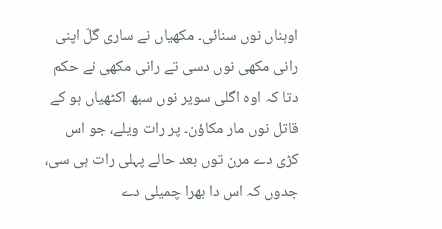اوہناں نوں سنائی۔ مکھیاں نے ساری گلّ اپنی رانی مکھی نوں دسی تے رانی مکھی نے حکم دتا کہ اوہ اگلی سویر نوں سبھ اکٹھیاں ہو کے قاتل نوں مار مکاؤن۔ پر رات ویلے، جو اس کڑی دے مرن توں بعد حالے پہلی رات ہی سی، جدوں کہ اس دا بھرا چمیلی دے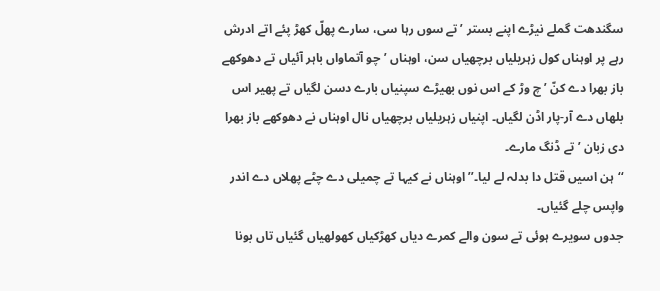سگندھت گملے نیڑے اپنے بستر ’تے سوں رہا سی، سارے پھلّ کھڑ پئے اتے ادرش رہے پر اوہناں کول زہریلیاں برچھیاں سن، اوہناں ’چو آتماواں باہر آئیاں تے دھوکھے باز بھرا دے کنّ ’چ وڑ کے اس نوں بھیڑے سپنیاں بارے دسن لگیاں تے پھیر اس بلھاں دے آر-پار اڈن لگیاں۔ اپنیاں زہریلیاں برچھیاں نال اوہناں نے دھوکھے باز بھرا دی زبان ’تے ڈنگ مارے۔
‘‘ہن اسیں قتل دا بدلہ لے لیا۔’’ اوہناں نے کیہا تے چمیلی دے چٹے پھلاں دے اندر واپس چلے گئیاں۔
جدوں سویرے ہوئی تے سون والے کمرے دیاں کھڑکیاں کھولھیاں گئیاں تاں بونا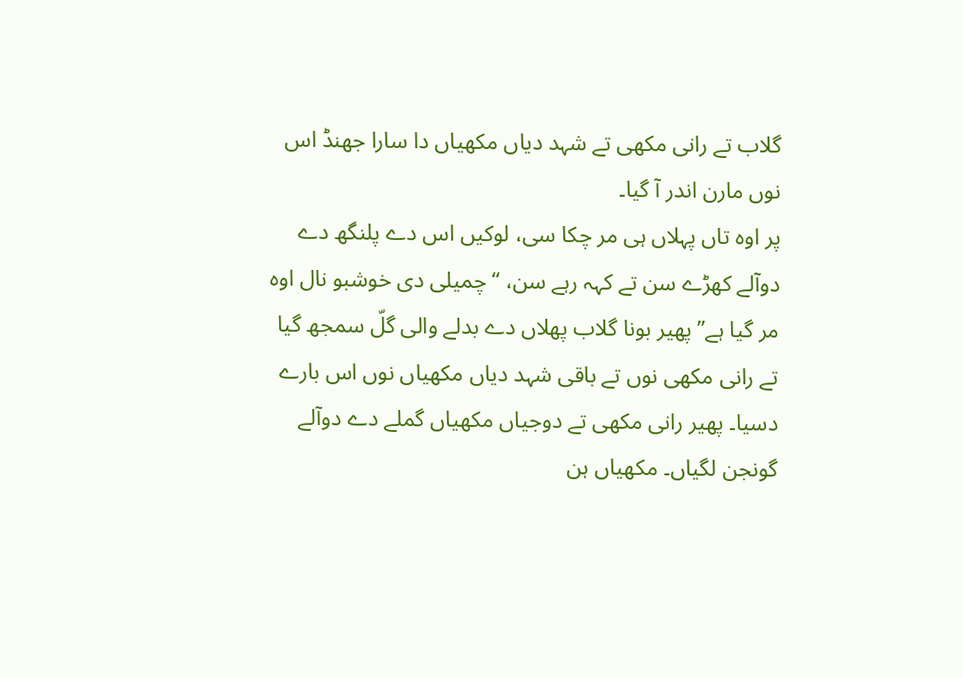گلاب تے رانی مکھی تے شہد دیاں مکھیاں دا سارا جھنڈ اس نوں مارن اندر آ گیا۔
پر اوہ تاں پہلاں ہی مر چکا سی، لوکیں اس دے پلنگھ دے دوآلے کھڑے سن تے کہہ رہے سن، ‘‘چمیلی دی خوشبو نال اوہ مر گیا ہے’’ پھیر بونا گلاب پھلاں دے بدلے والی گلّ سمجھ گیا تے رانی مکھی نوں تے باقی شہد دیاں مکھیاں نوں اس بارے دسیا۔ پھیر رانی مکھی تے دوجیاں مکھیاں گملے دے دوآلے گونجن لگیاں۔ مکھیاں ہن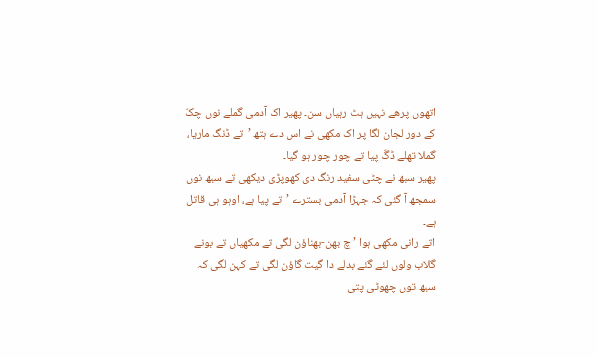اتھوں پرھے نہیں ہٹ رہیاں سن۔ پھیر اک آدمی گملے نوں چکّ کے دور لجان لگا پر اک مکھی نے اس دے ہتھ ’تے ڈنگ ماریا، گملا تھلے ڈگّ پیا تے چور چور ہو گیا۔
پھیر سبھ نے چٹی سفید رنگ دی کھوپڑی دیکھی تے سبھ نوں سمجھ آ گئی کہ جہڑا آدمی بسترے ’تے پیا ہے، اوہو ہی قاتل ہے۔
اتے رانی مکھی ہوا ’چ بھن-بھناؤن لگی تے مکھیاں تے بونے گلاب ولوں لئے گئے بدلے دا گیت گاؤن لگی تے کہن لگی کہ سبھ توں چھوٹی پتی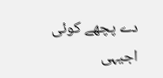دے پچھے کوئی اجیہی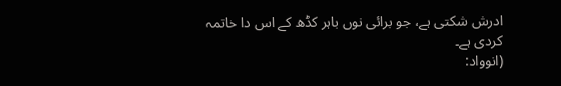ادرش شکتی ہے، جو برائی نوں باہر کڈھ کے اس دا خاتمہ کردی ہے۔
(انوواد: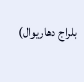بلراج دھاریوال)